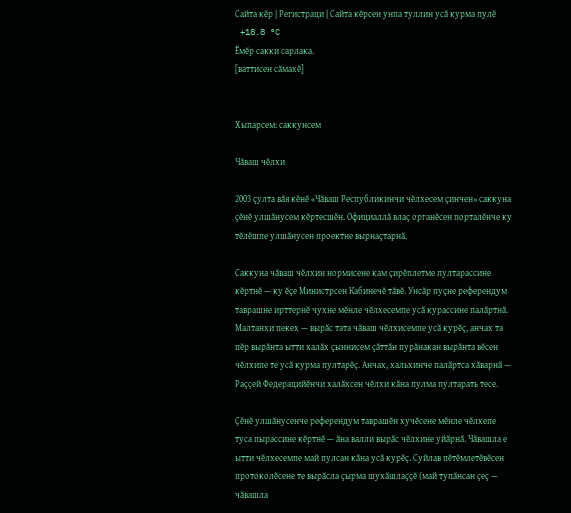Сайта кӗр | Регистраци | Сайта кӗрсен унпа туллин усӑ курма пулӗ
 +18.8 °C
Ӗмӗр сакки сарлака.
[ваттисен сӑмахӗ]


Хыпарсем: саккунсем

Чӑваш чӗлхи

2003 ҫулта вӑя кӗнӗ «Чӑваш Республикинчи чӗлхесем ҫинчен» саккуна ҫӗнӗ улшӑнусем кӗртесшӗн. Официаллӑ влаҫ органӗсен порталӗнче ку тӗлӗшпе улшӑнусен проектне вырнаҫтарнӑ.

Саккуна чӑваш чӗлхин нормисене кам ҫирӗплетме пултарассине кӗртнӗ — ку ӗҫе Министрсен Кабинечӗ тӑвӗ. Унсӑр пуҫне референдум таврашне ирттернӗ чухне мӗнле чӗлхесемпе усӑ курассине палӑртнӑ. Малтанхи пекех — вырӑс тата чӑваш чӗлхисемпе усӑ курӗҫ, анчах та пӗр вырӑнта ытти халӑх ҫыннисем ҫӑттӑн пурӑнакан вырӑнта вӗсен чӗлхипе те усӑ курма пултарӗҫ. Анчах, хальхинче палӑртса хӑварнӑ — Раҫҫей Федерацийӗнчи халӑхсен чӗлхи кӑна пулма пултарать тесе.

Ҫӗнӗ улшӑнусенче референдум таврашӗн хучӗсене мӗнле чӗлхепе туса пырассине кӗртнӗ — ӑна валли вырӑс чӗлхине уйӑрнӑ. Чӑвашла е ытти чӗлхесемпе май пулсан кӑна усӑ курӗҫ. Суйлав пӗтӗмлетӗвӗсен протоколӗсене те вырӑсла ҫырма шухӑшлаҫҫӗ (май тупӑнсан ҫеҫ — чӑвашла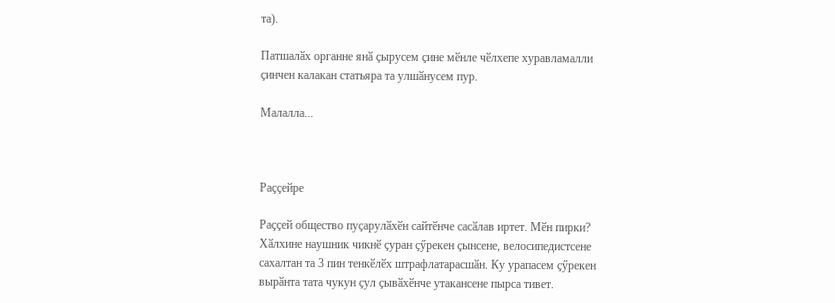та).

Патшалӑх органне янӑ ҫырусем ҫине мӗнле чӗлхепе хуравламалли ҫинчен калакан статьяра та улшӑнусем пур.

Малалла...



Раҫҫейре

Раҫҫей общество пуҫарулӑхӗн сайтӗнче сасӑлав иртет. Мӗн пирки? Хӑлхине наушник чикнӗ ҫуран ҫӳрекен ҫынсене, велосипедистсене сахалтан та 3 пин тенкӗлӗх штрафлатарасшӑн. Ку урапасем ҫӳрекен вырӑнта тата чукун ҫул ҫывӑхӗнче утакансене пырса тивет.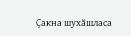Ҫакна шухӑшласа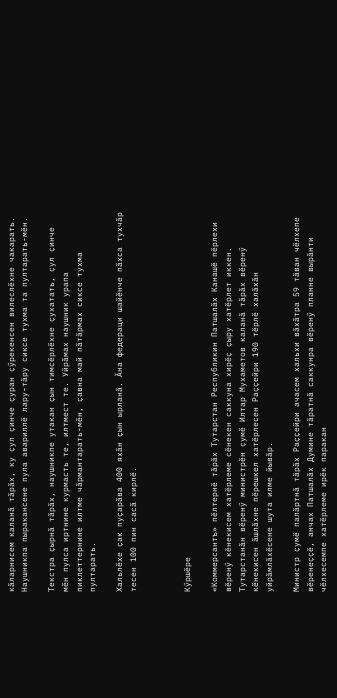кӑларнисем каланӑ тӑрӑх, ку ҫул ҫинче ҫуран ҫӳрекенсен вилеслӗхне чакарать. Наушникпа пыракансене пула авариллӗ лару-тӑру сиксе тухма та пултарать-мӗн.

Текстра ҫырнӑ тӑрӑх, наушникпе утакан ҫын тимсӗрлӗхне ҫухатать, ҫул ҫинче мӗн пулса иртнине курмасть те, илтмест те. Уйрӑмах наушник урапа пиклеттернине илтме чӑрмантарать-мӗн, ҫавна май пӑтӑрмах сиксе тухма пултарать.

Хальлӗхе ҫак пуҫарӑва 400 яхӑн ҫын ырланӑ. Ӑна федераци шайӗнче пӑхса тухчӑр тесен 100 пин сасӑ кирлӗ.



Кӳршӗре

«Коммерсантъ» пӗлтернӗ тӑрӑх Тутарстан Республикин Патшалӑх Канашӗ пӗрлехи вӗренӳ кӗнекисем хатӗрлеме сӗнекен саккуна хирӗҫ ҫыру хатӗрлет иккен. Тутарстанӑн вӗренӳ министрӗн ҫумӗ Илтар Мухаметов каланӑ тӑрӑх вӗренӳ кӗнекисен ӑшлӑхне пӗрешкел хатӗрлесен Раҫҫейри 190 тӗрлӗ халӑхӑн уйрӑмлӑхӗсене шута илме йывӑр.

Министр ҫумӗ палӑртнӑ тӑрӑх Раҫҫейри ачасем хальхи вӑхӑтра 59 тӑван чӗлхепе вӗренеҫҫӗ, анчах Патшалӑх Думине тӑратнӑ саккунра вӗренӳ планне вырӑнти чӗлхесемпе хатӗрлеме ирӗк паракан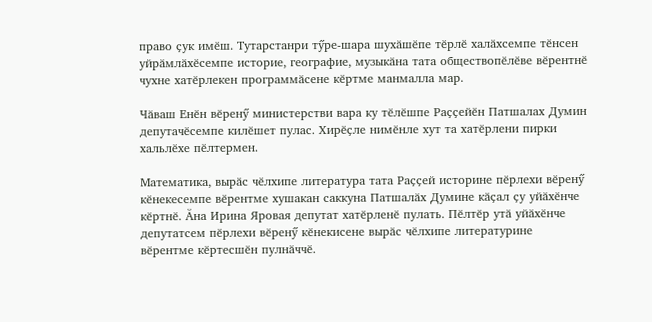право ҫук имӗш. Тутарстанри тӳре-шара шухӑшӗпе тӗрлӗ халӑхсемпе тӗнсен уйрӑмлӑхӗсемпе историе, географие, музыкӑна тата обществопӗлӗве вӗрентнӗ чухне хатӗрлекен программӑсене кӗртме манмалла мар.

Чӑваш Енӗн вӗренӳ министерстви вара ку тӗлӗшпе Раҫҫейӗн Патшалах Думин депутачӗсемпе килӗшет пулас. Хирӗҫле нимӗнле хут та хатӗрлени пирки хальлӗхе пӗлтермен.

Математика, вырӑс чӗлхипе литература тата Раҫҫей историне пӗрлехи вӗренӳ кӗнекесемпе вӗрентме хушакан саккуна Патшалӑх Думине кӑҫал ҫу уйӑхӗнче кӗртнӗ. Ӑна Ирина Яровая депутат хатӗрленӗ пулать. Пӗлтӗр утӑ уйӑхӗнче депутатсем пӗрлехи вӗренӳ кӗнекисене вырӑс чӗлхипе литературине вӗрентме кӗртесшӗн пулнӑччӗ.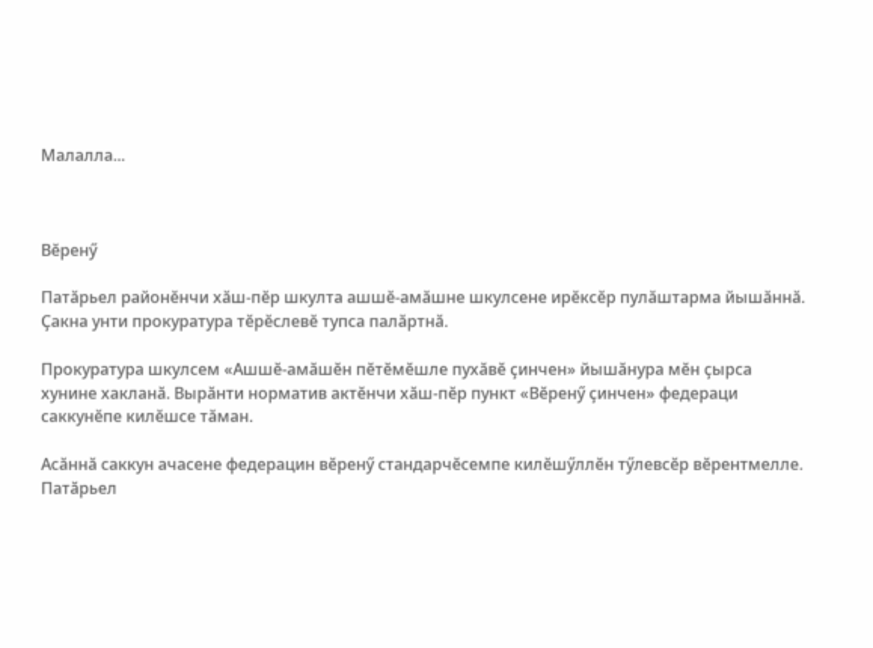Малалла...



Вӗренӳ

Патӑрьел районӗнчи хӑш-пӗр шкулта ашшӗ-амӑшне шкулсене ирӗксӗр пулӑштарма йышӑннӑ. Ҫакна унти прокуратура тӗрӗслевӗ тупса палӑртнӑ.

Прокуратура шкулсем «Ашшӗ-амӑшӗн пӗтӗмӗшле пухӑвӗ ҫинчен» йышӑнура мӗн ҫырса хунине хакланӑ. Вырӑнти норматив актӗнчи хӑш-пӗр пункт «Вӗренӳ ҫинчен» федераци саккунӗпе килӗшсе тӑман.

Асӑннӑ саккун ачасене федерацин вӗренӳ стандарчӗсемпе килӗшӳллӗн тӳлевсӗр вӗрентмелле. Патӑрьел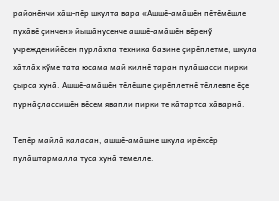районӗнчи хӑш-пӗр шкулта вара «Ашшӗ-амӑшӗн пӗтӗмӗшле пухӑвӗ ҫинчен» йышӑнусенче ашшӗ-амӑшӗн вӗренӳ учрежденийӗсен пурлӑхпа техника базине ҫирӗплетме, шкула хӑтлӑх кӳме тата юсама май килнӗ таран пулӑшасси пирки ҫырса хунӑ. Ашшӗ-амӑшӗн тӗлӗшпе ҫирӗплетнӗ тӗллевпе ӗҫе пурнӑҫлассишӗн вӗсем явапли пирки те кӑтартса хӑварнӑ.

Тепӗр майлӑ каласан, ашшӗ-амӑшне шкула ирӗксӗр пулӑштармалла туса хунӑ темелле.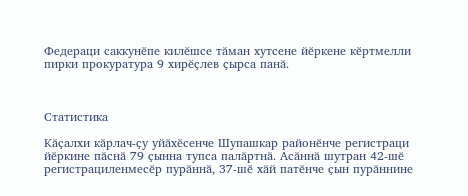Федераци саккунӗпе килӗшсе тӑман хутсене йӗркене кӗртмелли пирки прокуратура 9 хирӗҫлев ҫырса панӑ.



Статистика

Кӑҫалхи кӑрлач-ҫу уйӑхӗсенче Шупашкар районӗнче регистраци йӗркине пӑснӑ 79 ҫынна тупса палӑртнӑ. Асӑннӑ шутран 42-шӗ регистрациленмесӗр пурӑннӑ, 37-шӗ хӑй патӗнче ҫын пурӑннине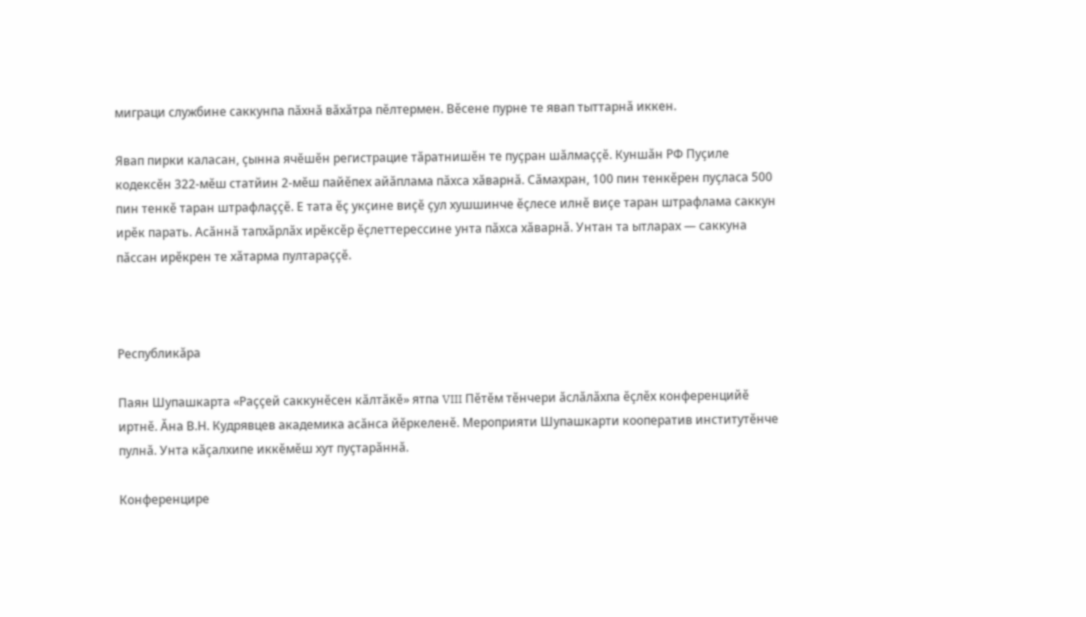миграци службине саккунпа пӑхнӑ вӑхӑтра пӗлтермен. Вӗсене пурне те явап тыттарнӑ иккен.

Явап пирки каласан, ҫынна ячӗшӗн регистрацие тӑратнишӗн те пуҫран шӑлмаҫҫӗ. Куншӑн РФ Пуҫиле кодексӗн 322-мӗш статйин 2-мӗш пайӗпех айӑплама пӑхса хӑварнӑ. Сӑмахран, 100 пин тенкӗрен пуҫласа 500 пин тенкӗ таран штрафлаҫҫӗ. Е тата ӗҫ укҫине виҫӗ ҫул хушшинче ӗҫлесе илнӗ виҫе таран штрафлама саккун ирӗк парать. Асӑннӑ тапхӑрлӑх ирӗксӗр ӗҫлеттерессине унта пӑхса хӑварнӑ. Унтан та ытларах — саккуна пӑссан ирӗкрен те хӑтарма пултараҫҫӗ.



Республикӑра

Паян Шупашкарта «Раҫҫей саккунӗсен кӑлтӑкӗ» ятпа VIII Пӗтӗм тӗнчери ӑслӑлӑхпа ӗҫлӗх конференцийӗ иртнӗ. Ӑна В.Н. Кудрявцев академика асӑнса йӗркеленӗ. Мероприяти Шупашкарти кооператив институтӗнче пулнӑ. Унта кӑҫалхипе иккӗмӗш хут пуҫтарӑннӑ.

Конференцире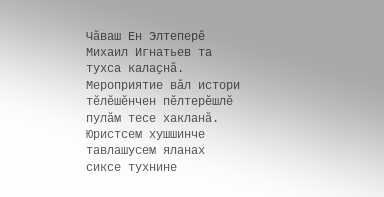Чӑваш Ен Элтеперӗ Михаил Игнатьев та тухса калаҫнӑ. Мероприятие вӑл истори тӗлӗшӗнчен пӗлтерӗшлӗ пулӑм тесе хакланӑ. Юристсем хушшинче тавлашусем яланах сиксе тухнине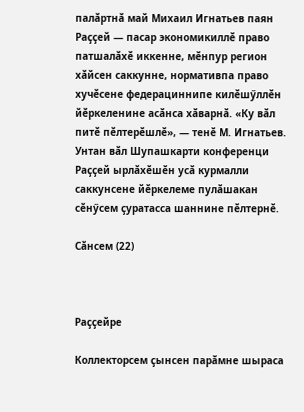палӑртнӑ май Михаил Игнатьев паян Раҫҫей — пасар экономикиллӗ право патшалӑхӗ иккенне, мӗнпур регион хӑйсен саккунне, нормативпа право хучӗсене федерациннипе килӗшӳллӗн йӗркеленине асӑнса хӑварнӑ. «Ку вӑл питӗ пӗлтерӗшлӗ», — тенӗ М. Игнатьев. Унтан вӑл Шупашкарти конференци Раҫҫей ырлӑхӗшӗн усӑ курмалли саккунсене йӗркелеме пулӑшакан сӗнӳсем ҫуратасса шаннине пӗлтернӗ.

Сӑнсем (22)



Раҫҫейре

Коллекторсем ҫынсен парӑмне шыраса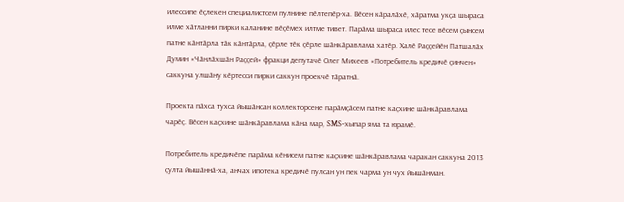илессипе ӗҫлекен специалистсем пулнине пӗлтепӗр-ха. Вӗсен кӑралӑхӗ, хӑратма укҫа шыраса илме хӑтланни пирки каланине вӗҫӗмех илтме тивет. Парӑма шыраса илес тесе вӗсем ҫынсем патне кӑнтӑрла тӑк кӑнтӑрла, ҫӗрле тӗк ҫӗрле шӑнкӑравлама хатӗр. Халӗ Раҫҫейӗн Патшалӑх Думин «Чӑнлӑхшӑн Раҫҫей» фракци депутачӗ Олег Михеев «Потребитель кредичӗ ҫинчен» саккуна улшӑну кӗртесси пирки саккун проекчӗ тӑратнӑ.

Проекта пӑхса тухса йышӑнсан коллекторсене парӑмҫӑсем патне каҫхине шӑнкӑравлама чарӗҫ. Вӗсен каҫхине шӑнкӑравлама кӑна мар, SMS-хыпар яма та юрамӗ.

Потребитель кредичӗпе парӑма кӗнисем патне каҫхине шӑнкӑравлама чаракан саккуна 2013 ҫулта йышӑннӑ-ха, анчах ипотека кредичӗ пулсан ун пек чарма ун чух йышӑнман.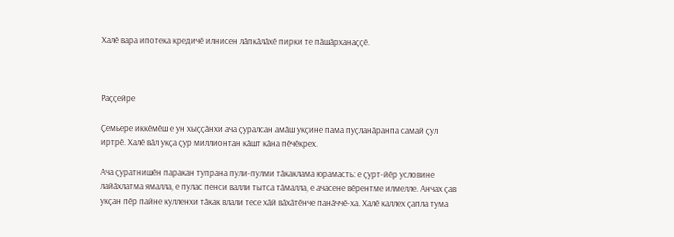Халӗ вара ипотека кредичӗ илнисен лӑпкӑлӑхӗ пирки те пӑшӑрханаҫҫӗ.



Раҫҫейре

Ҫемьере иккӗмӗш е ун хыҫҫӑнхи ача ҫуралсан амӑш укҫине пама пуҫланӑранпа самай ҫул иртрӗ. Халӗ вӑл укҫа ҫур миллионтан кӑшт кӑна пӗчӗкрех.

Ача ҫуратнишӗн паракан тупрана пули-пулми тӑкаклама юрамасть: е ҫурт-йӗр условине лайӑхлатма ямалла, е пулас пенси валли тытса тӑмалла, е ачасене вӗрентме илмелле. Анчах ҫав укҫан пӗр пайне кулленхи тӑкак влали тесе хӑй вӑхӑтӗнче панӑччӗ-ха. Халӗ каллех ҫапла тума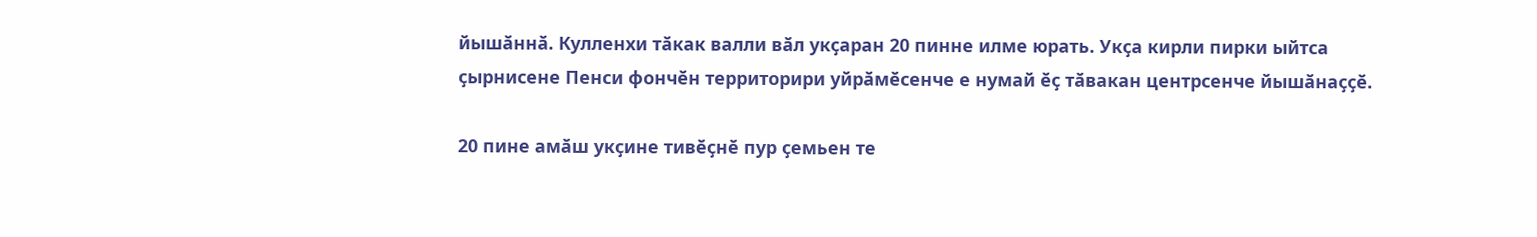йышӑннӑ. Кулленхи тӑкак валли вӑл укҫаран 20 пинне илме юрать. Укҫа кирли пирки ыйтса ҫырнисене Пенси фончӗн территорири уйрӑмӗсенче е нумай ӗҫ тӑвакан центрсенче йышӑнаҫҫӗ.

20 пине амӑш укҫине тивӗҫнӗ пур ҫемьен те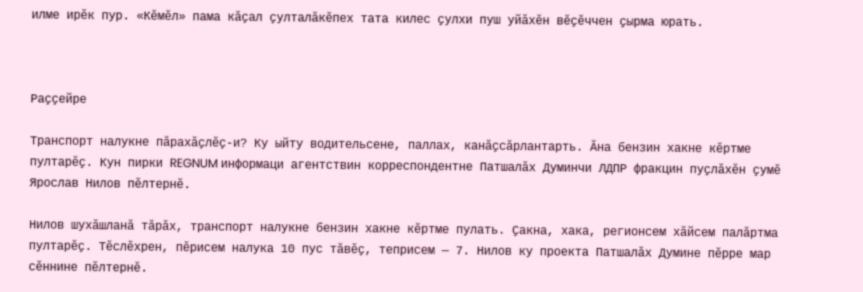илме ирӗк пур. «Кӗмӗл» пама кӑҫал ҫулталӑкӗпех тата килес ҫулхи пуш уйӑхӗн вӗҫӗччен ҫырма юрать.



Раҫҫейре

Транспорт налукне пӑрахӑҫлӗҫ-и? Ку ыйту водительсене, паллах, канӑҫсӑрлантарть. Ӑна бензин хакне кӗртме пултарӗҫ. Кун пирки REGNUM информаци агентствин корреспондентне Патшалӑх Думинчи ЛДПР фракцин пуҫлӑхӗн ҫумӗ Ярослав Нилов пӗлтернӗ.

Нилов шухӑшланӑ тӑрӑх, транспорт налукне бензин хакне кӗртме пулать. Ҫакна, хака, регионсем хӑйсем палӑртма пултарӗҫ. Тӗслӗхрен, пӗрисем налука 10 пус тӑвӗҫ, теприсем — 7. Нилов ку проекта Патшалӑх Думине пӗрре мар сӗннине пӗлтернӗ.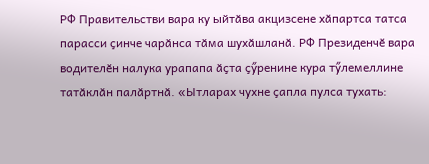РФ Правительстви вара ку ыйтӑва акцизсене хӑпартса татса парасси ҫинче чарӑнса тӑма шухӑшланӑ. РФ Президенчӗ вара водителӗн налука урапапа ӑҫта ҫӳренине кура тӳлемеллине татӑклӑн палӑртнӑ. «Ытларах чухне ҫапла пулса тухать: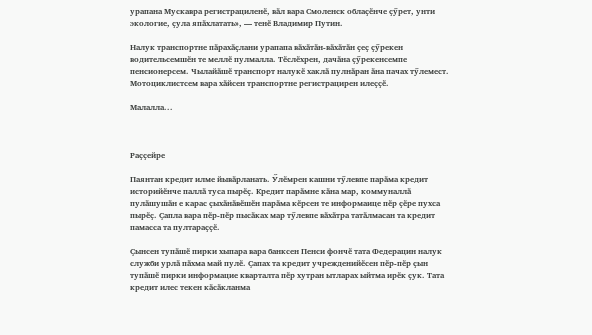урапана Мускавра регистрациленӗ, вӑл вара Смоленск облаҫӗнче ҫӳрет, унти экологие, ҫула япӑхлатать», — тенӗ Владимир Путин.

Налук транспортне пӑрахӑҫлани урапапа вӑхӑтӑн-вӑхӑтӑн ҫеҫ ҫӳрекен водительсемшӗн те меллӗ пулмалла. Тӗслӗхрен, дачӑна ҫӳрекенсемпе пенсионерсем. Чылайӑшӗ транспорт налукӗ хаклӑ пулнӑран ӑна пачах тӳлемест. Мотоциклистсем вара хӑйсен транспортне регистрацирен илеҫҫӗ.

Малалла...



Раҫҫейре

Паянтан кредит илме йывӑрланать. Ӳлӗмрен кашни тӳлевпе парӑма кредит историйӗнче паллӑ туса пырӗҫ. Кредит парӑмне кӑна мар, коммуналлӑ пулӑшушӑн е карас ҫыхӑнӑвӗшӗн парӑма кӗрсен те информаице пӗр ҫӗре пухса пырӗҫ. Ҫапла вара пӗр-пӗр пысӑках мар тӳлевпе вӑхӑтра татӑлмасан та кредит памасса та пултараҫҫӗ.

Ҫынсен тупӑшӗ пирки хыпара вара банксен Пенси фончӗ тата Федерацин налук служби урлӑ пӑхма май пулӗ. Ҫапах та кредит учрежденийӗсен пӗр-пӗр ҫын тупӑшӗ пирки информацие кварталта пӗр хутран ытларах ыйтма ирӗк ҫук. Тата кредит илес текен кӑсӑкланма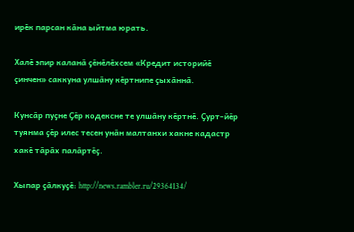ирӗк парсан кӑна ыйтма юрать.

Халӗ эпир каланӑ ҫӗнӗлӗхсем «Кредит историйӗ ҫинчен» саккуна улшӑну кӗртнипе ҫыхӑннӑ.

Кунсӑр пуҫне Ҫӗр кодексне те улшӑну кӗртнӗ. Ҫурт-йӗр туянма ҫӗр илес тесен унӑн малтанхи хакне кадастр хакӗ тӑрӑх палӑртӗҫ.

Хыпар ҫӑлкуҫӗ: http://news.rambler.ru/29364134/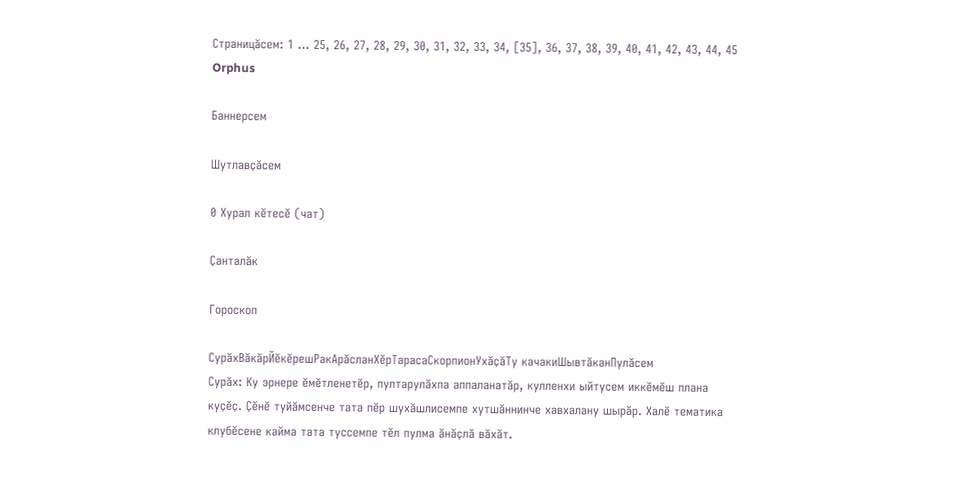Страницӑсем: 1 ... 25, 26, 27, 28, 29, 30, 31, 32, 33, 34, [35], 36, 37, 38, 39, 40, 41, 42, 43, 44, 45
Orphus

Баннерсем

Шутлавҫӑсем

0 Хурал кӗтесӗ (чат)

Ҫанталӑк

Гороскоп

СурӑхВӑкӑрЙӗкӗрешРакАрӑсланХӗрТарасаСкорпионУхӑҫӑТу качакиШывтӑканПулӑсем
Сурӑх: Ку эрнере ӗмӗтленетӗр, пултарулӑхпа аппаланатӑр, кулленхи ыйтусем иккӗмӗш плана куҫӗҫ. Ҫӗнӗ туйӑмсенче тата пӗр шухӑшлисемпе хутшӑннинче хавхалану шырӑр. Халӗ тематика клубӗсене кайма тата туссемпе тӗл пулма ӑнӑҫлӑ вӑхӑт.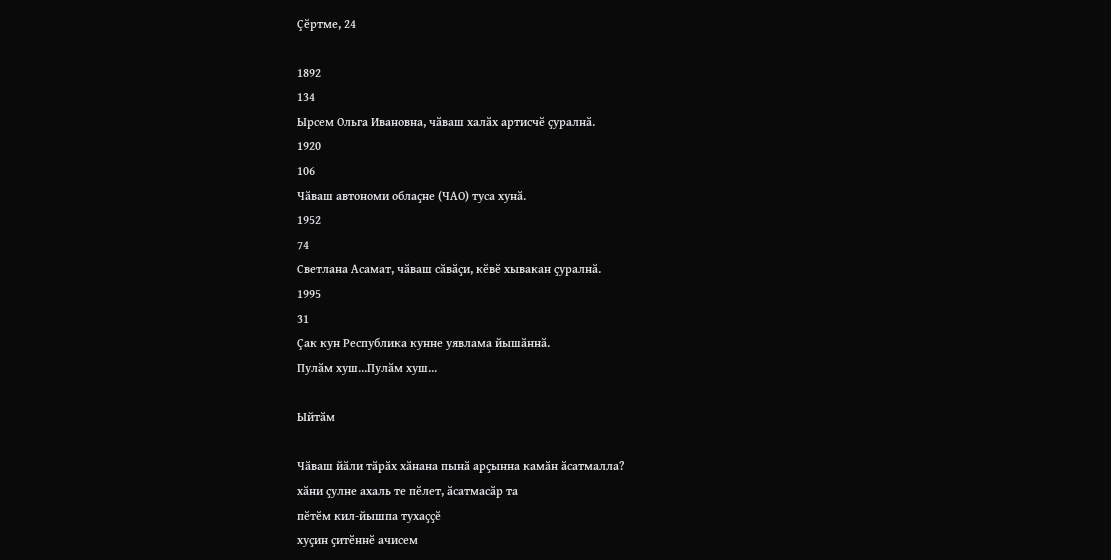Ҫӗртме, 24

1892
134
Ырсем Ольга Ивановна, чӑваш халӑх артисчӗ ҫуралнӑ.
1920
106
Чӑваш автономи облаҫне (ЧАО) туса хунӑ.
1952
74
Светлана Асамат, чӑваш сӑвӑҫи, кӗвӗ хывакан ҫуралнӑ.
1995
31
Ҫак кун Республика кунне уявлама йышӑннӑ.
Пулӑм хуш...Пулӑм хуш...

Ыйтӑм

Чӑваш йӑли тӑрӑх хӑнана пынӑ арҫынна камӑн ӑсатмалла?
хӑни ҫулне ахаль те пӗлет, ӑсатмасӑр та
пӗтӗм кил-йышпа тухаҫҫӗ
хуҫин ҫитӗннӗ ачисем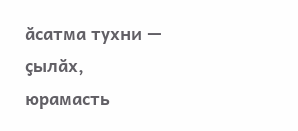ӑсатма тухни — ҫылӑх, юрамасть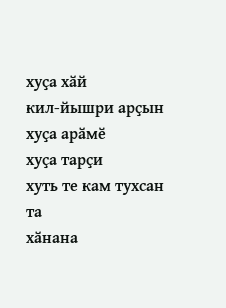хуҫа хӑй
кил-йышри арҫын
хуҫа арӑмӗ
хуҫа тарҫи
хуть те кам тухсан та
хӑнана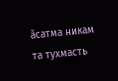ӑсатма никам та тухмасть